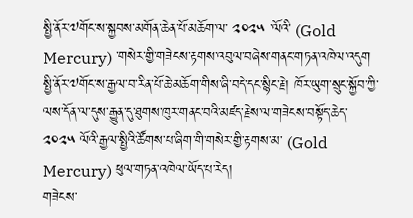སྤྱི་ནོར་༧གོང་ས་སྐྱབས་མགོན་ཆེན་པོ་མཆོག་ལ་ ༢༠༢༥ ་ལོའི་ (Gold Mercury) ་གསེར་གྱི་གཟེངས་རྟགས་འབུལ་བཞེས་གནང་གཏན་འཁེལ་འདུག
སྤྱི་ནོར་༧གོང་ས་རྒྱལ་བ་རིན་པོ་ཆེ་མཆོག་གིས་ཞི་བདེ་དང་སྙིང་རྗེ། ཁོར་ཡུག་སྲུང་སྐྱོབ་ཀྱི་ལས་དོན་ལ་དུས་རྒྱུན་དུ་ཐུགས་ཁུར་གནང་བའི་མཛད་རྗེས་ལ་གཟེངས་བསྟོད་ཆེད་ ༢༠༢༥ ལོའི་རྒྱལ་སྤྱིའི་ཚོགས་པ་ཞིག་གི་གསེར་གྱི་རྟགས་མ་ (Gold Mercury) ཕུལ་གཏན་འཁེལ་ཡོད་པ་རེད།
གཟེངས་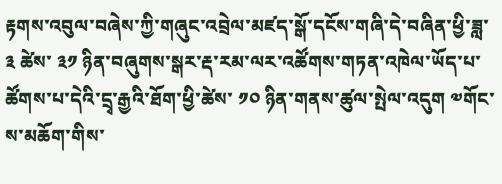རྟགས་འབུལ་བཞེས་ཀྱི་གཞུང་འབྲེལ་མཛད་སྒོ་དངོས་གཞི་དེ་བཞིན་ཕྱི་ཟླ་ ༣ ཚེས་ ༣༡ ཉིན་བཞུགས་སྒར་རྡ་རམ་ལར་འཚོགས་གཏན་འཁེལ་ཡོད་པ་ཚོགས་པ་དེའི་དྲྭ་རྒྱའི་ཐོག་ཕྱི་ཚེས་ ༡༠ ཉིན་གནས་ཚུལ་སྤེལ་འདུག ༧གོང་ས་མཆོག་གིས་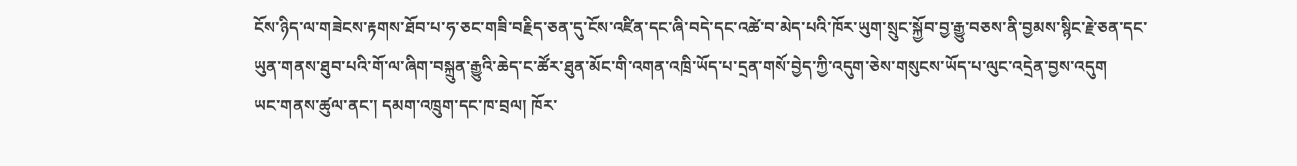ངོས་ཉིད་ལ་གཟེངས་རྟགས་ཐོབ་པ་ཧ་ཅང་གཟི་བརྗིད་ཅན་དུ་ངོས་འཛིན་དང་ཞི་བདེ་དང་འཚེ་བ་མེད་པའི་ཁོར་ཡུག་སྲུང་སྐྱོབ་བྱ་རྒྱུ་བཅས་ནི་བྱམས་སྙིང་རྗེ་ཅན་དང་ཡུན་གནས་ཐུབ་པའི་གོ་ལ་ཞིག་བསྐྲུན་རྒྱུའི་ཆེད་ང་ཚོར་ཐུན་མོང་གི་འགན་འཁྲི་ཡོད་པ་དྲན་གསོ་བྱེད་ཀྱི་འདུག་ཅེས་གསུངས་ཡོད་པ་ལུང་འདྲེན་བྱས་འདུག
ཡང་གནས་ཚུལ་ནང་། དམག་འཁྲུག་དང་ཁ་བྲལ། ཁོར་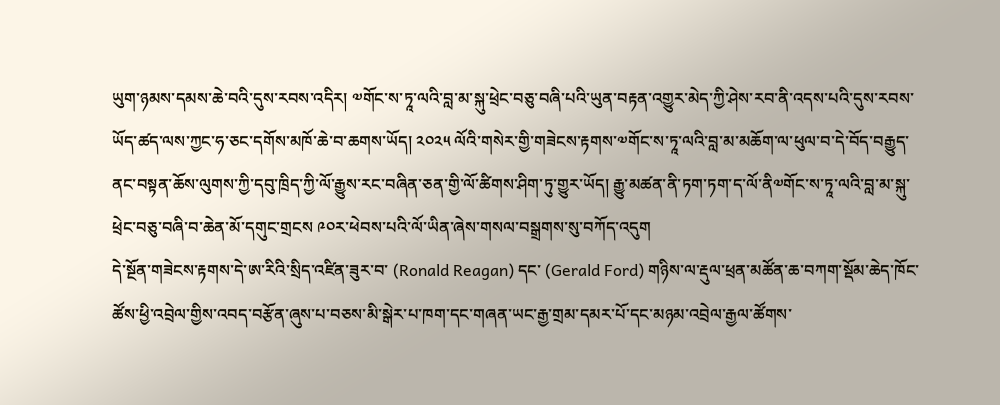ཡུག་ཉམས་དམས་ཆེ་བའི་དུས་རབས་འདིར། ༧གོང་ས་ཏཱ་ལའི་བླ་མ་སྐུ་ཕྲེང་བཅུ་བཞི་པའི་ཡུན་བརྟན་འགྱུར་མེད་ཀྱི་ཤེས་རབ་ནི་འདས་པའི་དུས་རབས་ཡོད་ཚད་ལས་ཀྱང་ཧ་ཅང་དགོས་མཁོ་ཆེ་བ་ཆགས་ཡོད། ༢༠༢༥ ལོའི་གསེར་གྱི་གཟེངས་རྟགས་༧གོང་ས་ཏཱ་ལའི་བླ་མ་མཆོག་ལ་ཕུལ་བ་དེ་བོད་བརྒྱུད་ནང་བསྟན་ཆོས་ལུགས་ཀྱི་དབུ་ཁྲིད་ཀྱི་ལོ་རྒྱུས་རང་བཞིན་ཅན་གྱི་ལོ་ཚིགས་ཤིག་ཏུ་གྱུར་ཡོད། རྒྱུ་མཚན་ནི་ཏག་ཏག་ད་ལོ་ནི༧གོང་ས་ཏཱ་ལའི་བླ་མ་སྐུ་ཕྲེང་བཅུ་བཞི་བ་ཆེན་མོ་དགུང་གྲངས ༩༠ར་ཕེབས་པའི་ལོ་ཡིན་ཞེས་གསལ་བསྒྲགས་སུ་བཀོད་འདུག
དེ་སྔོན་གཟེངས་རྟགས་དེ་ཨ་རིའི་སྲིད་འཛིན་ཟུར་བ་ (Ronald Reagan) དང་ (Gerald Ford) གཉིས་ལ་རྡུལ་ཕྲན་མཚོན་ཆ་བཀག་སྡོམ་ཆེད་ཁོང་ཚོས་ཕྱི་འབྲེལ་གྱིས་འབད་བརྩོན་ཞུས་པ་བཅས་མི་སྒེར་པ་ཁག་དང་གཞན་ཡང་རྒྱ་གྲམ་དམར་པོ་དང་མཉམ་འབྲེལ་རྒྱལ་ཚོགས་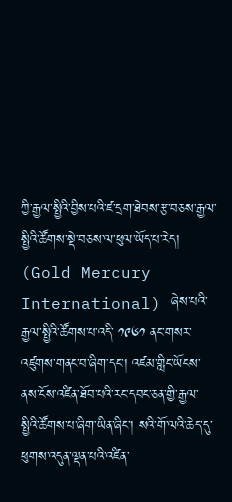ཀྱི་རྒྱལ་སྤྱིའི་བྱིས་པའི་ཛ་དྲག་ཐེབས་རྩ་བཅས་རྒྱལ་སྤྱིའི་ཚོགས་སྡེ་བཅས་ལ་ཕུལ་ཡོད་པ་རེད།
(Gold Mercury International) ཞེས་པའི་རྒྱལ་སྤྱིའི་ཚོགས་པ་འདི་ ༡༩༦༡ ནང་གསར་འཛུགས་གནང་བ་ཞིག་དང་། འཛམ་གླིང་ཡོངས་ནས་ངོས་འཛིན་ཐོབ་པའི་རང་དབང་ཅན་གྱི་རྒྱལ་སྤྱིའི་ཚོགས་པ་ཞིག་ཡིན་ཞིང་། སའི་གོ་ལའི་ཆེད་དུ་ཕུགས་འདུན་ལྡན་པའི་འཛིན་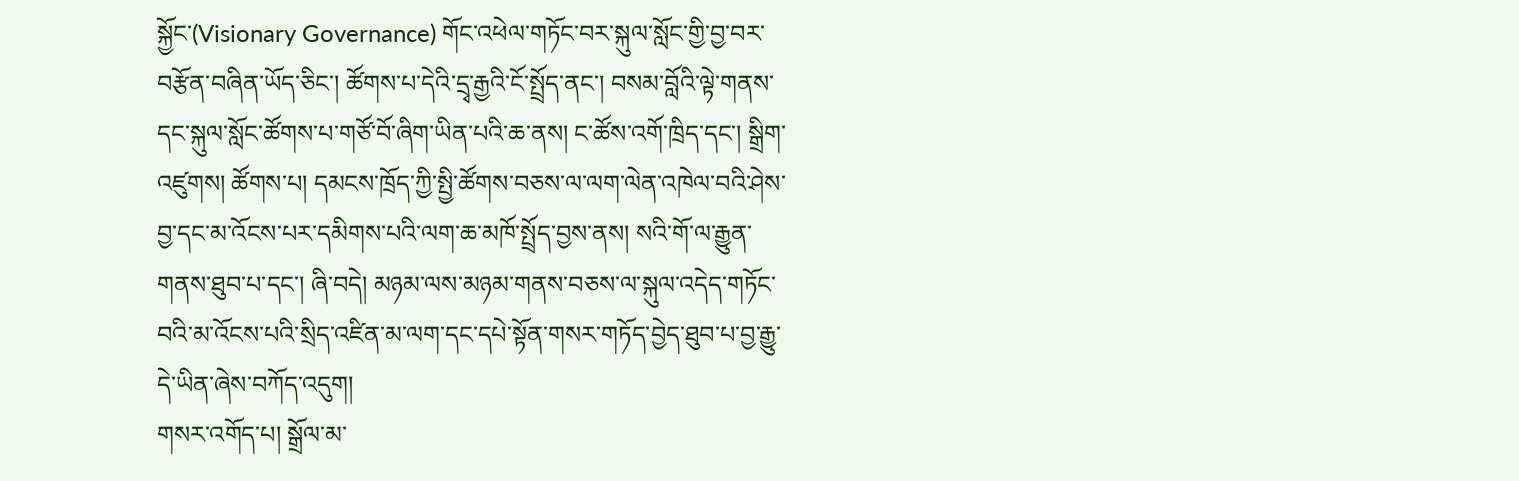སྐྱོང་(Visionary Governance) གོང་འཕེལ་གཏོང་བར་སྐུལ་སློང་གྱི་བྱ་བར་བརྩོན་བཞིན་ཡོད་ཅིང་། ཚོགས་པ་དེའི་དྲྭ་རྒྱའི་ངོ་སྤྲོད་ནང་། བསམ་བློའི་ལྟེ་གནས་དང་སྐུལ་སློང་ཚོགས་པ་གཙོ་བོ་ཞིག་ཡིན་པའི་ཆ་ནས། ང་ཚོས་འགོ་ཁྲིད་དང་། སྒྲིག་འཛུགས། ཚོགས་པ། དམངས་ཁྲོད་ཀྱི་སྤྱི་ཚོགས་བཅས་ལ་ལག་ལེན་འཁེལ་བའི་ཤེས་བྱ་དང་མ་འོངས་པར་དམིགས་པའི་ལག་ཆ་མཁོ་སྤྲོད་བྱས་ནས། སའི་གོ་ལ་རྒྱུན་གནས་ཐུབ་པ་དང་། ཞི་བདེ། མཉམ་ལས་མཉམ་གནས་བཅས་ལ་སྐུལ་འདེད་གཏོང་བའི་མ་འོངས་པའི་སྲིད་འཛིན་མ་ལག་དང་དཔེ་སྟོན་གསར་གཏོད་བྱེད་ཐུབ་པ་བྱ་རྒྱུ་དེ་ཡིན་ཞེས་བཀོད་འདུག།
གསར་འགོད་པ། སྒྲོལ་མ་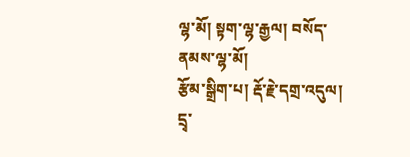ལྷ་མོ། སྟག་ལྷ་རྒྱལ། བསོད་ནམས་ལྷ་མོ།
རྩོམ་སྒྲིག་པ། རྡོ་རྗེ་དགྲ་འདུལ།
དྲྭ་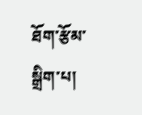ཐོག་རྩོམ་སྒྲིག་པ།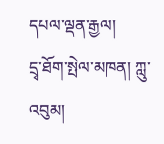དཔལ་ལྡན་རྒྱལ།
དྲྭ་ཐོག་སྤེལ་མཁན། ཀླུ་འབུམ།